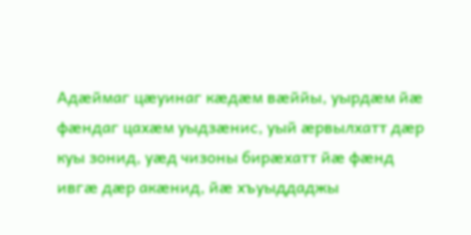Адæймаг цæуинаг кæдæм вæййы, уырдæм йæ фæндаг цахæм уыдзæнис, уый æрвылхатт дæр куы зонид, уæд чизоны бирæхатт йæ фæнд ивгæ дæр акæнид, йæ хъуыддаджы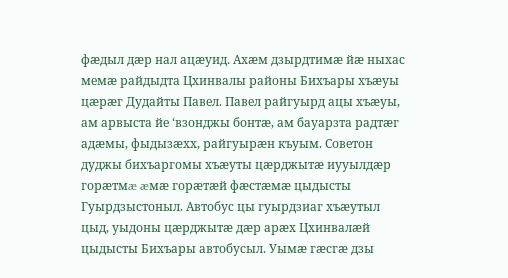фæдыл дæр нал ацæуид. Ахæм дзырдтимæ йæ ныхас мемæ райдыдта Цхинвалы районы Бихъары хъæуы цæрæг Дудайты Павел. Павел райгуырд ацы хъæуы, ам арвыста йе ‘взонджы бонтæ, ам бауарзта радтæг адæмы, фыдызæхх, райгуырæн къуым. Советон дуджы бихъаргомы хъæуты цæрджытæ иууылдæр горæтмæ æмæ горæтæй фæстæмæ цыдысты Гуырдзыстоныл. Автобус цы гуырдзиаг хъæутыл цыд, уыдоны цæрджытæ дæр арæх Цхинвалæй цыдысты Бихъары автобусыл. Уымæ гæсгæ дзы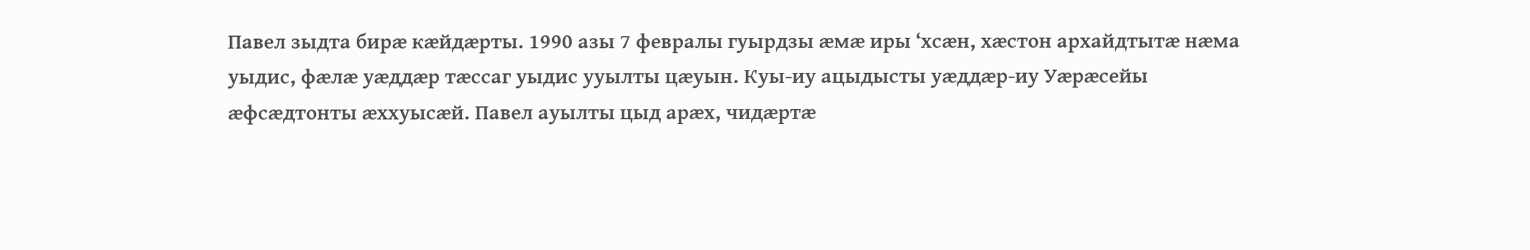Павел зыдта бирæ кæйдæрты. 1990 азы 7 февралы гуырдзы æмæ иры ‘хсæн, хæстон архайдтытæ нæма уыдис, фæлæ уæддæр тæссаг уыдис ууылты цæуын. Куы-иу ацыдысты уæддæр-иу Уæрæсейы æфсæдтонты æххуысæй. Павел ауылты цыд арæх, чидæртæ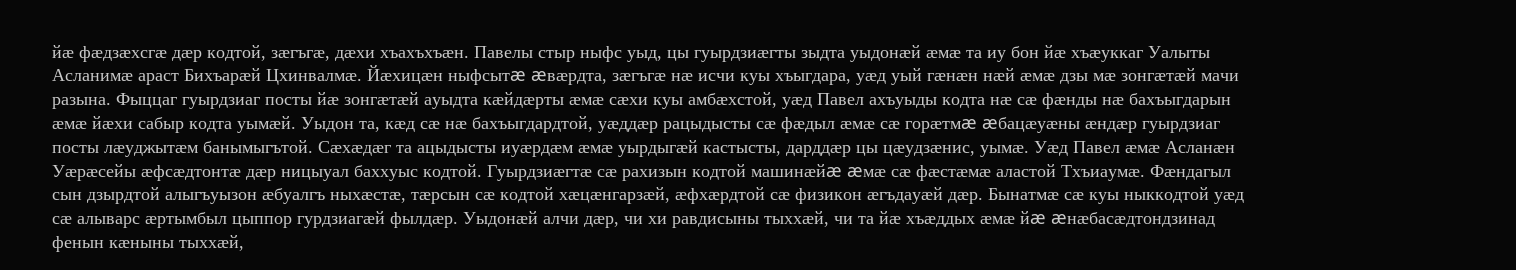йæ фæдзæхсгæ дæр кодтой, зæгъгæ, дæхи хъахъхъæн. Павелы стыр ныфс уыд, цы гуырдзиæгты зыдта уыдонæй æмæ та иу бон йæ хъæуккаг Уалыты Асланимæ араст Бихъарæй Цхинвалмæ. Йæхицæн ныфсытæ æвæрдта, зæгъгæ нæ исчи куы хъыгдара, уæд уый гæнæн нæй æмæ дзы мæ зонгæтæй мачи разына. Фыццаг гуырдзиаг посты йæ зонгæтæй ауыдта кæйдæрты æмæ сæхи куы амбæхстой, уæд Павел ахъуыды кодта нæ сæ фæнды нæ бахъыгдарын æмæ йæхи сабыр кодта уымæй. Уыдон та, кæд сæ нæ бахъыгдардтой, уæддæр рацыдысты сæ фæдыл æмæ сæ горæтмæ æбацæуæны æндæр гуырдзиаг посты лæуджытæм банымыгътой. Сæхæдæг та ацыдысты иуæрдæм æмæ уырдыгæй кастысты, дарддæр цы цæудзæнис, уымæ. Уæд Павел æмæ Асланæн  Уæрæсейы æфсæдтонтæ дæр ницыуал баххуыс кодтой. Гуырдзиæгтæ сæ рахизын кодтой машинæйæ æмæ сæ фæстæмæ аластой Тхъиаумæ. Фæндагыл сын дзырдтой алыгъуызон æбуалгъ ныхæстæ, тæрсын сæ кодтой хæцæнгарзæй, æфхæрдтой сæ физикон æгъдауæй дæр. Бынатмæ сæ куы ныккодтой уæд сæ алыварс æртымбыл цыппор гурдзиагæй фылдæр. Уыдонæй алчи дæр, чи хи равдисыны тыххæй, чи та йæ хъæддых æмæ йæ æнæбасæдтондзинад фенын кæныны тыххæй,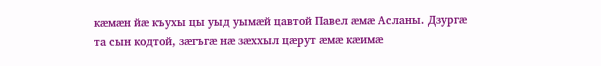кæмæн йæ къухы цы уыд уымæй цавтой Павел æмæ Асланы. Дзургæ та сын кодтой, зæгъгæ нæ зæххыл цæрут æмæ кæимæ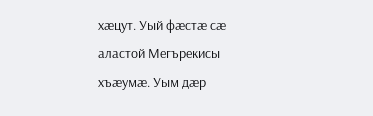хæцут. Уый фæстæ сæ аластой Мегърекисы хъæумæ. Уым дæр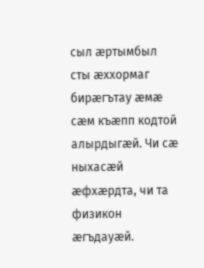сыл æртымбыл сты æххормаг бирæгътау æмæ сæм къæпп кодтой алырдыгæй. Чи сæ ныхасæй æфхæрдта, чи та физикон æгъдауæй.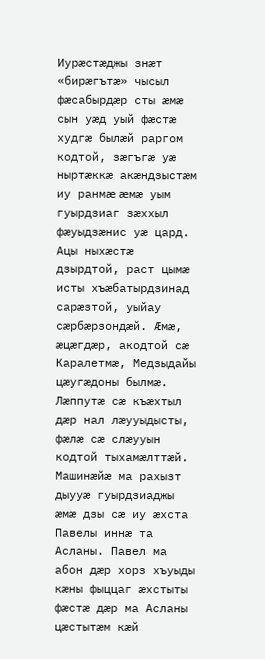Иурæстæджы знæт «бирæгътæ» чысыл фæсабырдæр сты æмæ сын уæд уый фæстæ худгæ былæй раргом кодтой, зæгъгæ уæ ныртæккæ акæндзыстæм иу ранмæ æмæ уым гуырдзиаг зæххыл фæуыдзæнис уæ цард. Ацы ныхæстæ дзырдтой, раст цымæ исты хъæбатырдзинад сарæзтой, уыйау сæрбæрзондæй. Æмæ, æцæгдæр, акодтой сæ Каралетмæ, Медзыдайы цæугæдоны былмæ. Лæппутæ сæ къæхтыл дæр нал лæууыдысты, фæлæ сæ слæууын кодтой тыхамæлттæй. Машинæйæ ма рахызт дыууæ гуырдзиаджы æмæ дзы сæ иу æхста Павелы иннæ та Асланы. Павел ма абон дæр хорз хъуыды кæны фыццаг æхстыты фæстæ дæр ма Асланы цæстытæм кæй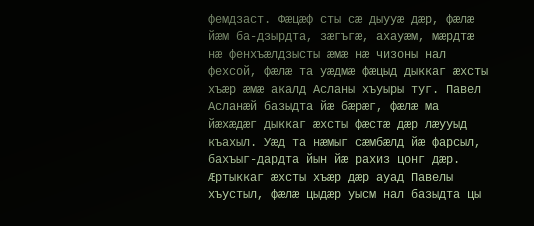фемдзаст. Фæцæф сты сæ дыууæ дæр, фæлæ йæм ба-дзырдта, зæгъгæ, ахауæм, мæрдтæ нæ фенхъæлдзысты æмæ нæ чизоны нал фехсой, фæлæ та уæдмæ фæцыд дыккаг æхсты хъæр æмæ акалд Асланы хъуыры туг. Павел Асланæй базыдта йæ бæрæг, фæлæ ма йæхæдæг дыккаг æхсты фæстæ дæр лæууыд къахыл. Уæд та нæмыг сæмбæлд йæ фарсыл, бахъыг-дардта йын йæ рахиз цонг дæр. Æртыккаг æхсты хъæр дæр ауад Павелы хъустыл, фæлæ цыдæр уысм нал базыдта цы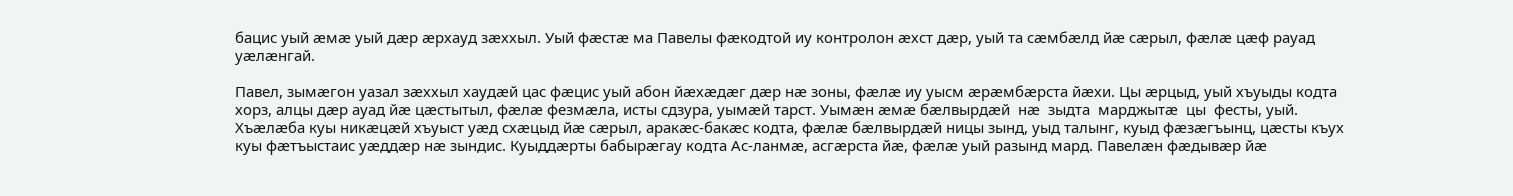бацис уый æмæ уый дæр æрхауд зæххыл. Уый фæстæ ма Павелы фæкодтой иу контролон æхст дæр, уый та сæмбæлд йæ сæрыл, фæлæ цæф рауад уæлæнгай.

Павел, зымæгон уазал зæххыл хаудæй цас фæцис уый абон йæхæдæг дæр нæ зоны, фæлæ иу уысм æрæмбæрста йæхи. Цы æрцыд, уый хъуыды кодта хорз, алцы дæр ауад йæ цæстытыл, фæлæ фезмæла, исты сдзура, уымæй тарст. Уымæн æмæ бæлвырдæй  нæ  зыдта  марджытæ  цы  фесты, уый. Хъæлæба куы никæцæй хъуыст уæд схæцыд йæ сæрыл, аракæс-бакæс кодта, фæлæ бæлвырдæй ницы зынд, уыд талынг, куыд фæзæгъынц, цæсты къух куы фæтъыстаис уæддæр нæ зындис. Куыддæрты бабырæгау кодта Ас-ланмæ, асгæрста йæ, фæлæ уый разынд мард. Павелæн фæдывæр йæ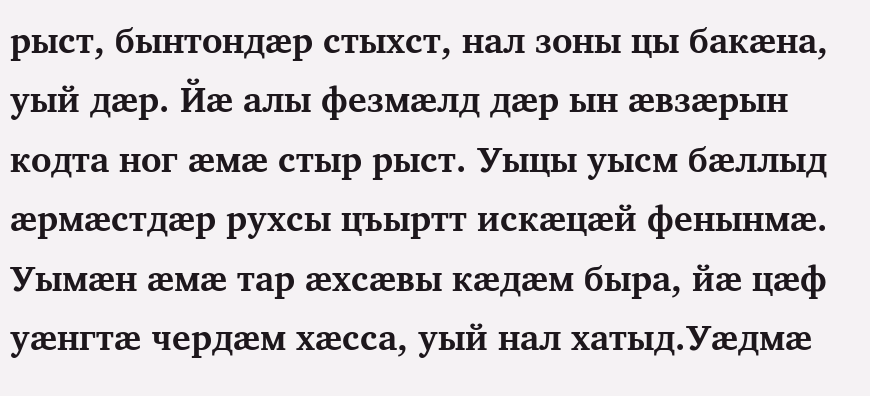рыст, бынтондæр стыхст, нал зоны цы бакæна, уый дæр. Йæ алы фезмæлд дæр ын æвзæрын кодта ног æмæ стыр рыст. Уыцы уысм бæллыд æрмæстдæр рухсы цъыртт искæцæй фенынмæ. Уымæн æмæ тар æхсæвы кæдæм быра, йæ цæф уæнгтæ чердæм хæсса, уый нал хатыд.Уæдмæ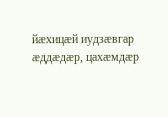йæхицæй иудзæвгар æддæдæр, цахæмдæр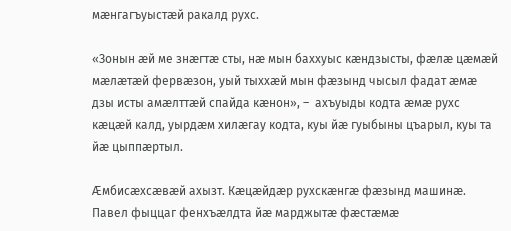мæнгагъуыстæй ракалд рухс.

«Зонын æй ме знæгтæ сты, нæ мын баххуыс кæндзысты, фæлæ цæмæй мæлæтæй фервæзон, уый тыххæй мын фæзынд чысыл фадат æмæ дзы исты амæлттæй спайда кæнон», –  ахъуыды кодта æмæ рухс кæцæй калд, уырдæм хилæгау кодта, куы йæ гуыбыны цъарыл, куы та йæ цыппæртыл.

Æмбисæхсæвæй ахызт. Кæцæйдæр рухскæнгæ фæзынд машинæ. Павел фыццаг фенхъæлдта йæ марджытæ фæстæмæ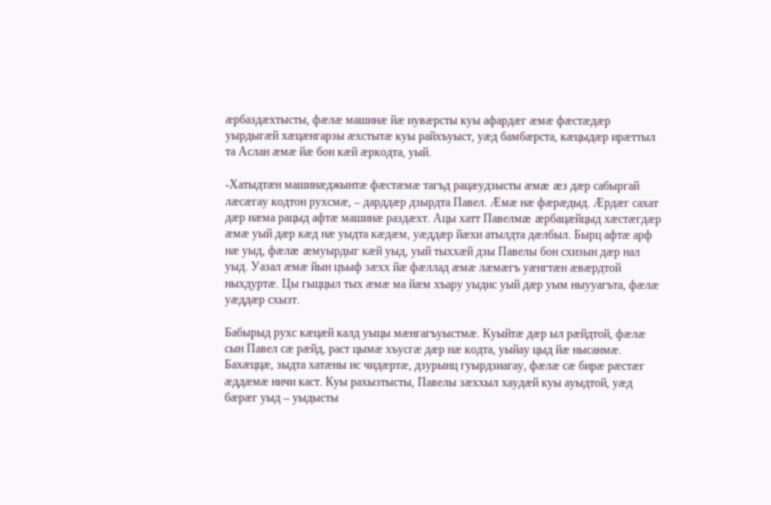æрбаздæхтысты, фæлæ машинæ йæ иувæрсты куы афардæг æмæ фæстæдæр уырдыгæй хæцæнгарзы æхстытæ куы райхъуыст, уæд бамбæрста, кæцыдæр ирæттыл та Аслан æмæ йæ бон кæй æркодта, уый.

-Хатыдтæн машинæджынтæ фæстæмæ тагъд рацæудзысты æмæ æз дæр сабыргай лæсæгау кодтон рухсмæ, – дарддæр дзырдта Павел. Æмæ нæ фæрæдыд. Æрдæг сахат дæр нæма рацыд афтæ машинæ раздæхт. Ацы хатт Павелмæ æрбацæйцыд хæстæгдæр æмæ уый дæр кæд нæ уыдта кæдæм, уæддæр йæхи атылдта дæлбыл. Бырц афтæ арф нæ уыд, фæлæ æмуырдыг кæй уыд, уый тыххæй дзы Павелы бон схизын дæр нал уыд. Уазал æмæ йын цъыф зæхх йæ фæллад æмæ лæмæгъ уæнгтæн æвæрдтой ныхдуртæ. Цы гыццыл тых æмæ ма йæм хъару уыдис уый дæр уым ныууагъта, фæлæ уæддæр схызт.

Бабырыд рухс кæцæй калд уыцы мæнгагъуыстмæ. Куыйтæ дæр ыл рæйдтой, фæлæ сын Павел сæ рæйд, раст цымæ хъусгæ дæр нæ кодта, уыйау цыд йæ нысанмæ. Бахæццæ, зыдта хатæны ис чидæртæ, дзурынц гуырдзиагау, фæлæ сæ бирæ рæстæг æддæмæ ничи каст. Куы рахызтысты, Павелы зæххыл хаудæй куы ауыдтой, уæд бæрæг уыд – уыдысты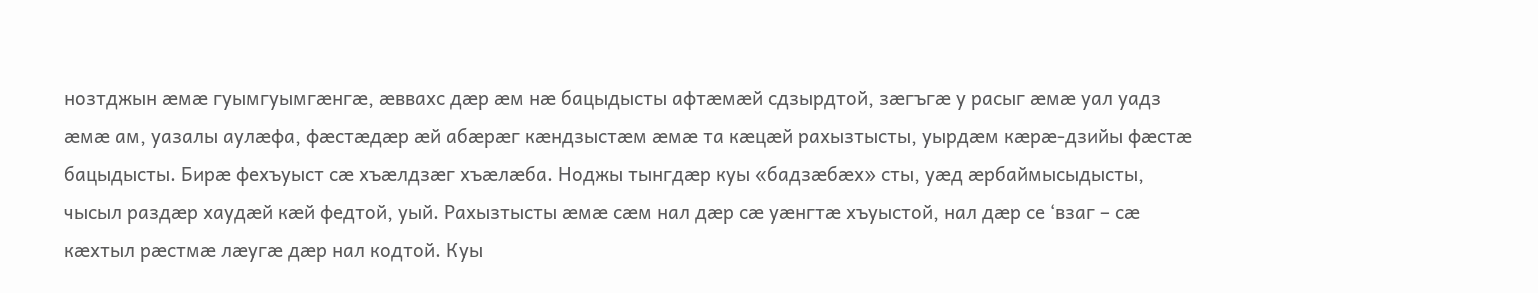нозтджын æмæ гуымгуымгæнгæ, æввахс дæр æм нæ бацыдысты афтæмæй сдзырдтой, зæгъгæ у расыг æмæ уал уадз æмæ ам, уазалы аулæфа, фæстæдæр æй абæрæг кæндзыстæм æмæ та кæцæй рахызтысты, уырдæм кæрæ-дзийы фæстæ бацыдысты. Бирæ фехъуыст сæ хъæлдзæг хъæлæба. Ноджы тынгдæр куы «бадзæбæх» сты, уæд æрбаймысыдысты, чысыл раздæр хаудæй кæй федтой, уый. Рахызтысты æмæ сæм нал дæр сæ уæнгтæ хъуыстой, нал дæр се ‘взаг – сæ кæхтыл рæстмæ лæугæ дæр нал кодтой. Куы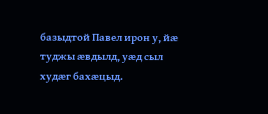базыдтой Павел ирон у, йæ туджы æвдылд, уæд сыл худæг бахæцыд.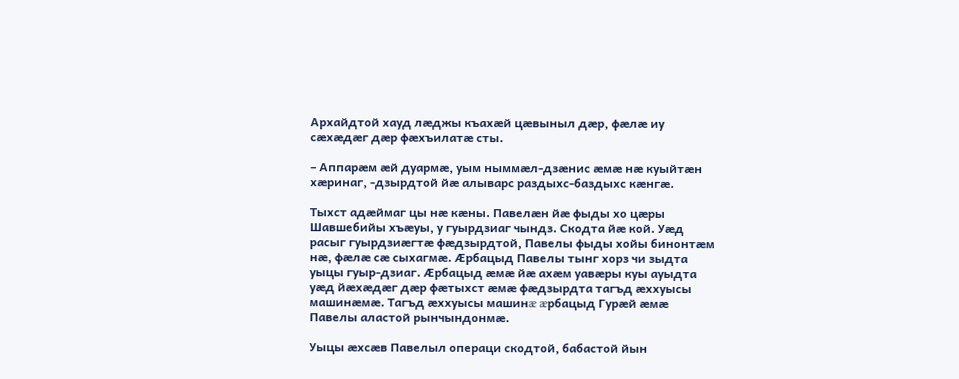Архайдтой хауд лæджы къахæй цæвыныл дæр, фæлæ иу сæхæдæг дæр фæхъилатæ сты.

– Аппарæм æй дуармæ, уым ныммæл-дзæнис æмæ нæ куыйтæн хæринаг, -дзырдтой йæ алыварс раздыхс-баздыхс кæнгæ.

Тыхст адæймаг цы нæ кæны. Павелæн йæ фыды хо цæры Шавшебийы хъæуы, у гуырдзиаг чындз. Скодта йæ кой. Уæд расыг гуырдзиæгтæ фæдзырдтой, Павелы фыды хойы бинонтæм нæ, фæлæ сæ сыхагмæ. Æрбацыд Павелы тынг хорз чи зыдта уыцы гуыр-дзиаг. Æрбацыд æмæ йæ ахæм уавæры куы ауыдта уæд йæхæдæг дæр фæтыхст æмæ фæдзырдта тагъд æххуысы машинæмæ. Тагъд æххуысы машинæ æрбацыд Гурæй æмæ Павелы аластой рынчындонмæ.

Уыцы æхсæв Павелыл операци скодтой, бабастой йын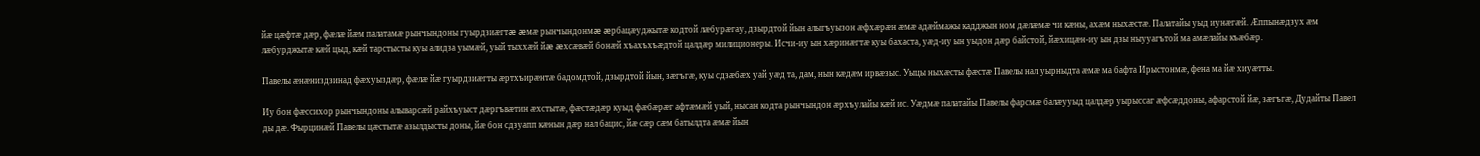йæ цæфтæ дæр, фæлæ йæм палатамæ рынчындоны гуырдзиæгтæ æмæ рынчындонмæ æрбацæуджытæ кодтой лæбурæгау, дзырдтой йын алыгъуызон æфхæрæн æмæ адæймажы кадджын ном дæлæмæ чи кæны, ахæм ныхæстæ. Палатайы уыд иунæгæй. Æппынæдзух æм лæбурджытæ кæй цыд, кæй тарстысты куы алидза уымæй, уый тыххæй йæ æхсæвæй бонæй хъахъхъæдтой цалдæр милиционеры. Исчи-иу ын хæринæгтæ куы бахаста, уæд-иу ын уыдон дæр байстой, йæхицæн-иу ын дзы ныууагътой ма амæлайы къæбæр.

Павелы æнæниздзинад фæхуыздæр, фæлæ йæ гуырдзиæгты æртхъирæнтæ бадомдтой, дзырдтой йын, зæгъгæ, куы сдзæбæх уай уæд та, дам, нын кæдæм ирвæзыс. Уыцы ныхæсты фæстæ Павелы нал уырныдта æмæ ма бафта Ирыстонмæ, фена ма йæ хиуæтты.

Иу бон фæссихор рынчындоны алыварсæй райхъуыст дæргъвæтин æхстытæ, фæстæдæр куыд фæбæрæг афтæмæй уый, нысан кодта рынчындон æрхъулайы кæй ис. Уæдмæ палатайы Павелы фарсмæ балæууыд цалдæр уырыссаг æфсæддоны, афарстой йæ, зæгъгæ, Дудайты Павел ды дæ. Фырцинæй Павелы цæстытæ азылдысты доны, йæ бон сдзуапп кæнын дæр нал бацис, йæ сæр сæм батылдта æмæ йын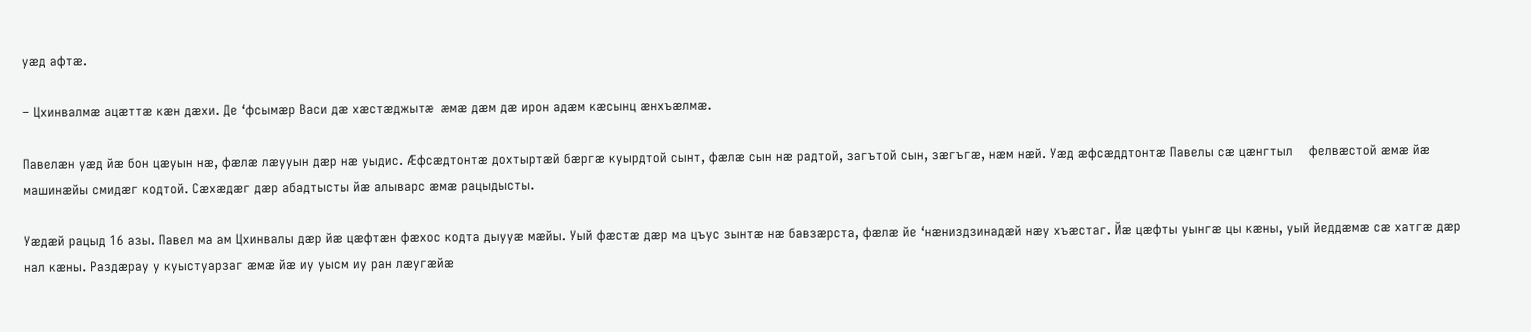уæд афтæ.

– Цхинвалмæ ацæттæ кæн дæхи. Де ‘фсымæр Васи дæ хæстæджытæ æмæ дæм дæ ирон адæм кæсынц æнхъæлмæ.

Павелæн уæд йæ бон цæуын нæ, фæлæ лæууын дæр нæ уыдис. Æфсæдтонтæ дохтыртæй бæргæ куырдтой сынт, фæлæ сын нæ радтой, загътой сын, зæгъгæ, нæм нæй. Уæд æфсæддтонтæ Павелы сæ цæнгтыл    фелвæстой æмæ йæ машинæйы смидæг кодтой. Сæхæдæг дæр абадтысты йæ алыварс æмæ рацыдысты.

Уæдæй рацыд 16 азы. Павел ма ам Цхинвалы дæр йæ цæфтæн фæхос кодта дыууæ мæйы. Уый фæстæ дæр ма цъус зынтæ нæ бавзæрста, фæлæ йе ‘нæниздзинадæй нæу хъæстаг. Йæ цæфты уынгæ цы кæны, уый йеддæмæ сæ хатгæ дæр нал кæны. Раздæрау у куыстуарзаг æмæ йæ иу уысм иу ран лæугæйæ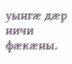уынгæ дæр ничи фæкæны.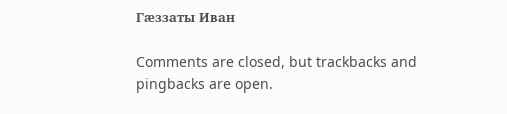Гæззаты Иван

Comments are closed, but trackbacks and pingbacks are open.